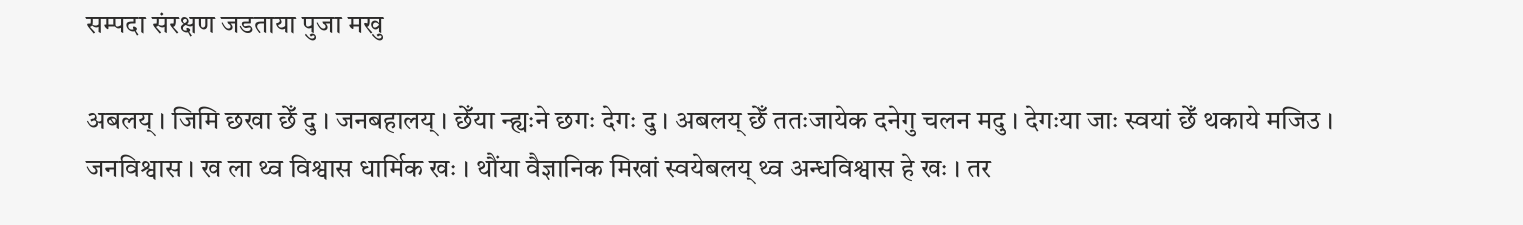सम्पदा संरक्षण जडताया पुजा मखु

अबलय् । जिमि छखा छेँ दु । जनबहालय् । छेँया न्ह्यःने छगः देगः दु । अबलय् छेँ ततःजायेक दनेगु चलन मदु । देगःया जाः स्वयां छेँ थकाये मजिउ । जनविश्वास । ख ला थ्व विश्वास धार्मिक खः । थौंया वैज्ञानिक मिखां स्वयेबलय् थ्व अन्धविश्वास हे खः । तर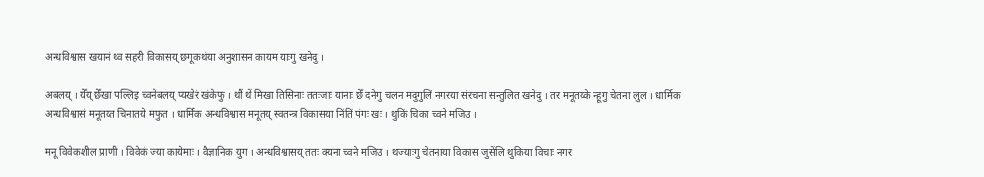अन्धविश्वास खयानं थ्व सहरी विकासय् छगूकथंया अनुशासन कायम याःगु खनेदु ।

अबलय् । येँय् छेँखा पल्लिइ च्वनेबलय् प्यखेरं खंकेफु । थौं थें मिखा तिसिनाः ततःजाः यानाः छेँ दनेगु चलन मदुगुलिं नगरया संरचना सन्तुलित खनेदु । तर मनूतय्के न्हूगु चेतना लुल । धार्मिक अन्धविश्वासं मनूतय्त चिनातये मफुत । धार्मिक अन्धविश्वास मनूतय् स्वतन्त्र विकासया निंतिं पंगः खः । थुकिं चिका च्वने मजिउ ।

मनू विवेकशील प्राणी । विवेकं ज्या कायेमाः । वैज्ञानिक युग । अन्धविश्वासय् ततः क्यना च्वने मजिउ । थज्याःगु चेतनाया विकास जुसेंलि थुकिया विचाः नगर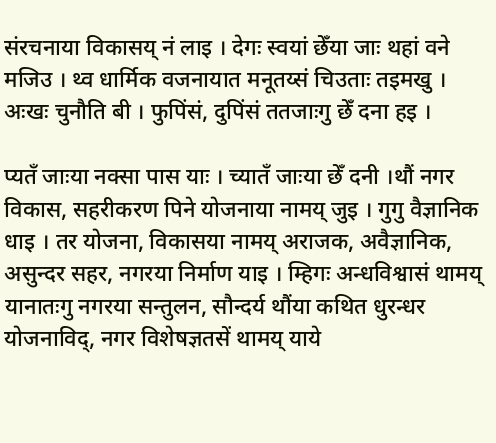संरचनाया विकासय् नं लाइ । देगः स्वयां छेँया जाः थहां वने मजिउ । थ्व धार्मिक वजनायात मनूतय्सं चिउताः तइमखु । अःखः चुनौति बी । फुपिंसं, दुपिंसं ततजाःगु छेँ दना हइ ।

प्यतँ जाःया नक्सा पास याः । च्यातँ जाःया छेँ दनी ।थौं नगर विकास, सहरीकरण पिने योजनाया नामय् जुइ । गुगु वैज्ञानिक धाइ । तर योजना, विकासया नामय् अराजक, अवैज्ञानिक, असुन्दर सहर, नगरया निर्माण याइ । म्हिगः अन्धविश्वासं थामय् यानातःगु नगरया सन्तुलन, सौन्दर्य थौंया कथित धुरन्धर योजनाविद्, नगर विशेषज्ञतसें थामय् याये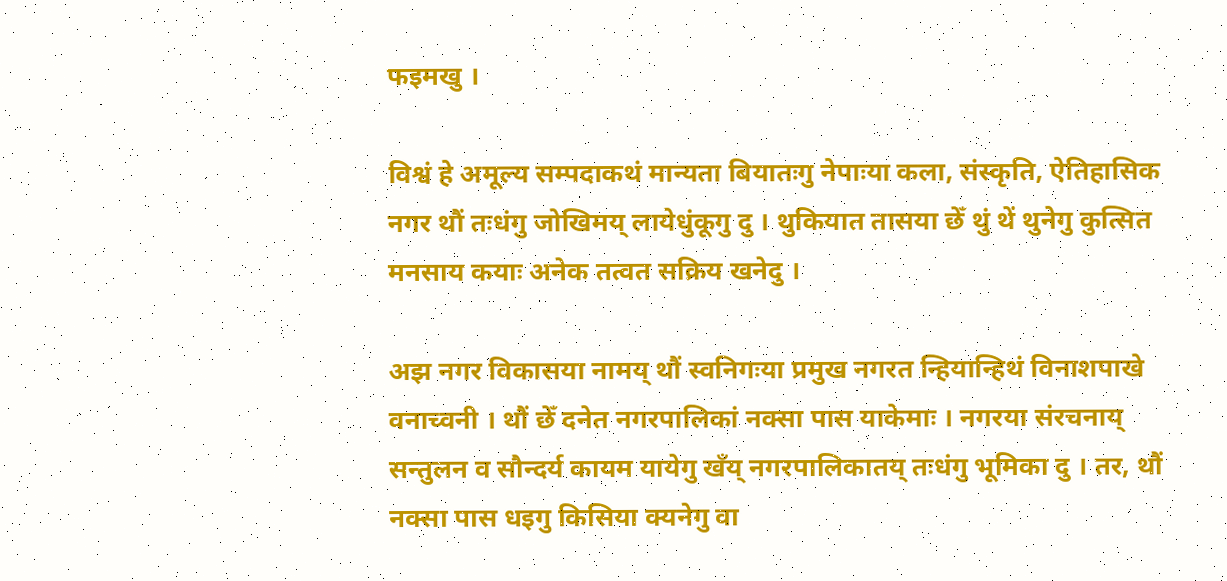फइमखु ।

विश्वं हे अमूल्य सम्पदाकथं मान्यता बियातःगु नेपाःया कला, संस्कृति, ऐतिहासिक नगर थौं तःधंगु जोखिमय् लायेधुंकूगु दु । थुकियात तासया छेँ थुं थें थुनेगु कुत्सित मनसाय कयाः अनेक तत्वत सक्रिय खनेदु ।

अझ नगर विकासया नामय् थौं स्वनिगःया प्रमुख नगरत न्हियान्हिथं विनाशपाखे वनाच्वनी । थौं छेँ दनेत नगरपालिकां नक्सा पास याकेमाः । नगरया संरचनाय् सन्तुलन व सौन्दर्य कायम यायेगु खँय् नगरपालिकातय् तःधंगु भूमिका दु । तर, थौं नक्सा पास धइगु किसिया क्यनेगु वा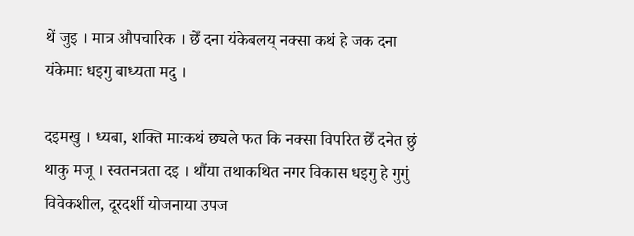थें जुइ । मात्र औपचारिक । छेँ दना यंकेबलय् नक्सा कथं हे जक दना यंकेमाः धइगु बाध्यता मदु ।

दइमखु । ध्यबा, शक्ति माःकथं छ्यले फत कि नक्सा विपरित छेँ दनेत छुं थाकु मजू । स्वतनत्रता दइ । थौंया तथाकथित नगर विकास धइगु हे गुगुं विवेकशील, दूरदर्शी योजनाया उपज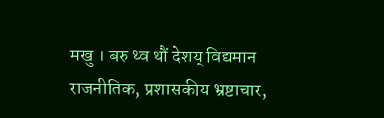मखु । बरु थ्व थौं देशय् विद्यमान राजनीतिक, प्रशासकीय भ्रष्टाचार,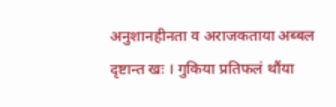अनुशानहीनता व अराजकताया अब्बल दृष्टान्त खः । गुकिया प्रतिफलं थौंया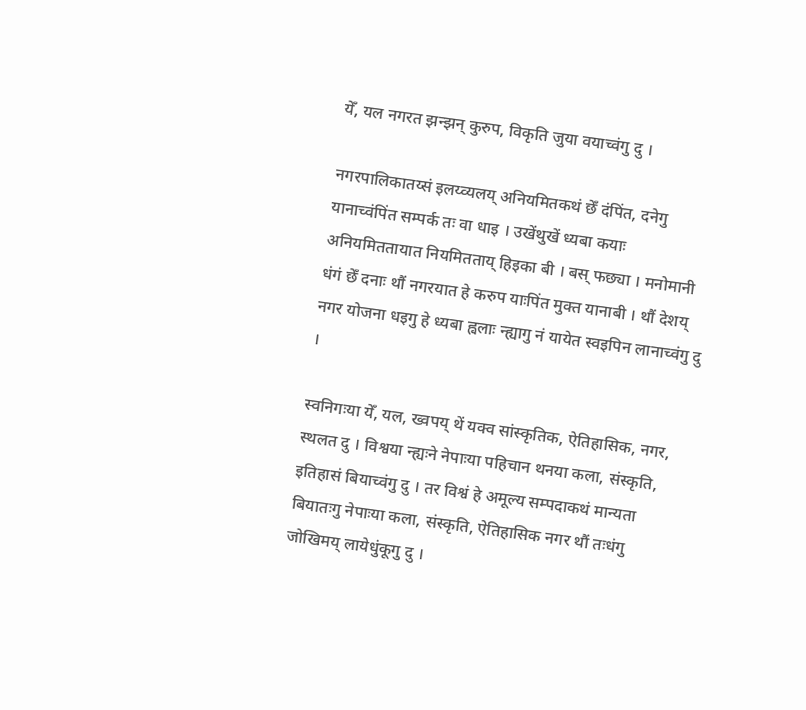येँ, यल नगरत झन्झन् कुरुप, विकृति जुया वयाच्वंगु दु ।

नगरपालिकातय्सं इलय्व्यलय् अनियमितकथं छेँ दंपिंत, दनेगु यानाच्वंपिंत सम्पर्क तः वा धाइ । उखेंथुखें ध्यबा कयाः अनियमिततायात नियमितताय् हिइका बी । बस् फछ्या । मनोमानी धंगं छेँ दनाः थौं नगरयात हे करुप याःपिंत मुक्त यानाबी । थौं देशय् नगर योजना धइगु हे ध्यबा ह्वलाः न्ह्यागु नं यायेत स्वइपिन लानाच्वंगु दु ।

स्वनिगःया येँ, यल, ख्वपय् थें यक्व सांस्कृतिक, ऐतिहासिक, नगर, स्थलत दु । विश्वया न्ह्यःने नेपाःया पहिचान थनया कला, संस्कृति, इतिहासं बियाच्वंगु दु । तर विश्वं हे अमूल्य सम्पदाकथं मान्यता बियातःगु नेपाःया कला, संस्कृति, ऐतिहासिक नगर थौं तःधंगु जोखिमय् लायेधुंकूगु दु ।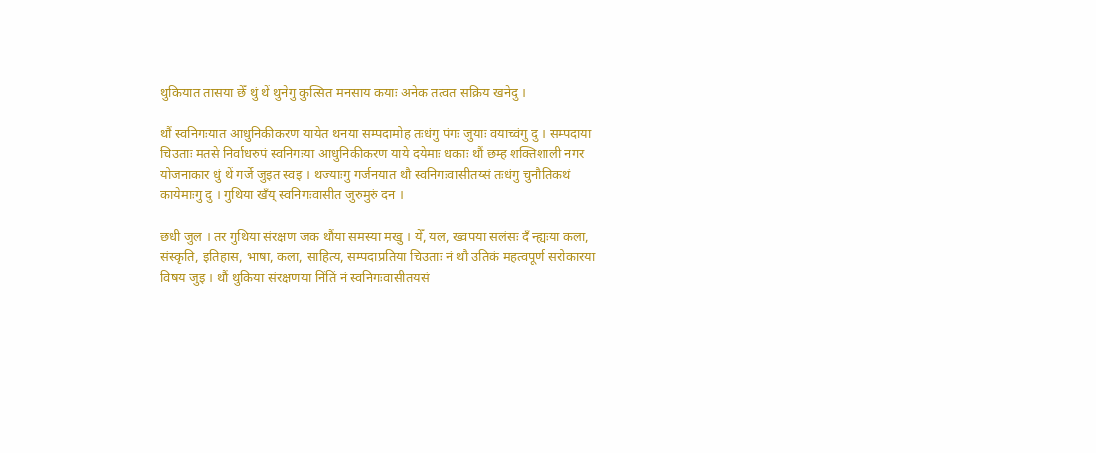थुकियात तासया छेँ थुं थें थुनेगु कुत्सित मनसाय कयाः अनेक तत्वत सक्रिय खनेदु ।

थौं स्वनिगःयात आधुनिकीकरण यायेत थनया सम्पदामोह तःधंगु पंगः जुयाः वयाच्वंगु दु । सम्पदाया चिउताः मतसे निर्वाधरुपं स्वनिगःया आधुनिकीकरण याये दयेमाः धकाः थौं छम्ह शक्तिशाली नगर योजनाकार धुं थें गर्जे जुइत स्वइ । थज्याःगु गर्जनयात थौ स्वनिगःवासीतय्सं तःधंगु चुनौतिकथं कायेमाःगु दु । गुथिया खँय् स्वनिगःवासीत जुरुमुरुं दन ।

छधी जुल । तर गुथिया संरक्षण जक थौंया समस्या मखु । येँ, यल, ख्वपया सलंसः दँ न्ह्यःया कला, संस्कृति, इतिहास, भाषा, कला, साहित्य, सम्पदाप्रतिया चिउताः नं थौ उतिकं महत्वपूर्ण सरोकारया विषय जुइ । थौं थुकिया संरक्षणया निंतिं नं स्वनिगःवासीतयसं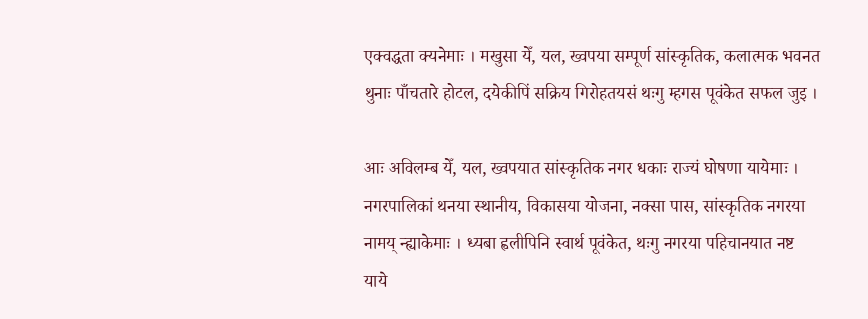एक्वद्धता क्यनेमाः । मखुसा येँ, यल, ख्वपया सम्पूर्ण सांस्कृतिक, कलात्मक भवनत थुनाः पाँचतारे होटल, दयेकीपिं सक्रिय गिरोहतयसं थःगु म्हगस पूवंकेत सफल जुइ ।

आः अविलम्ब येँ, यल, ख्वपयात सांस्कृतिक नगर धकाः राज्यं घोषणा यायेमाः । नगरपालिकां थनया स्थानीय, विकासया योजना, नक्सा पास, सांस्कृतिक नगरया नामय् न्ह्याकेमाः । ध्यबा ह्वलीपिनि स्वार्थ पूवंकेत, थःगु नगरया पहिचानयात नष्ट याये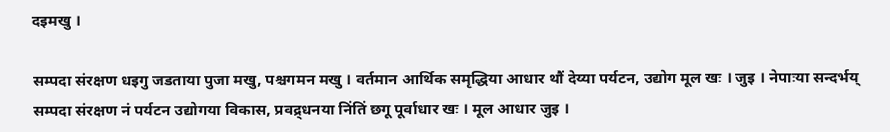दइमखु ।

सम्पदा संरक्षण धइगु जडताया पुजा मखु, पश्चगमन मखु । वर्तमान आर्थिक समृद्धिया आधार थौं देय्या पर्यटन, उद्योग मूल खः । जुइ । नेपाःया सन्दर्भय् सम्पदा संरक्षण नं पर्यटन उद्योगया विकास, प्रवद्र्धनया निंतिं छगू पूर्वाधार खः । मूल आधार जुइ ।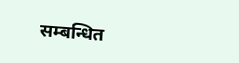सम्बन्धित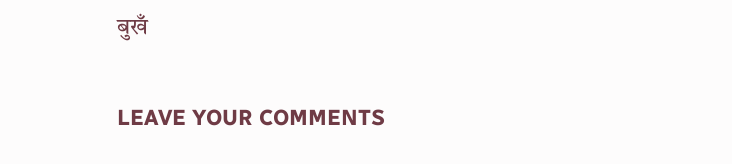बुखँ

LEAVE YOUR COMMENTS